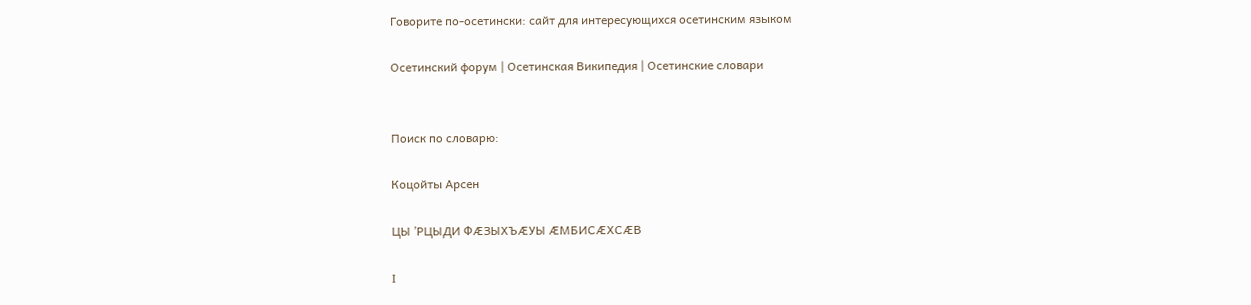Говорите по-осетински: сайт для интересующихся осетинским языком

Осетинский форум | Осетинская Википедия | Осетинские словари


Поиск по словарю:

Коцойты Арсен

ЦЫ ’РЦЫДИ ФÆЗЫХЪÆУЫ ÆМБИСÆХСÆВ

I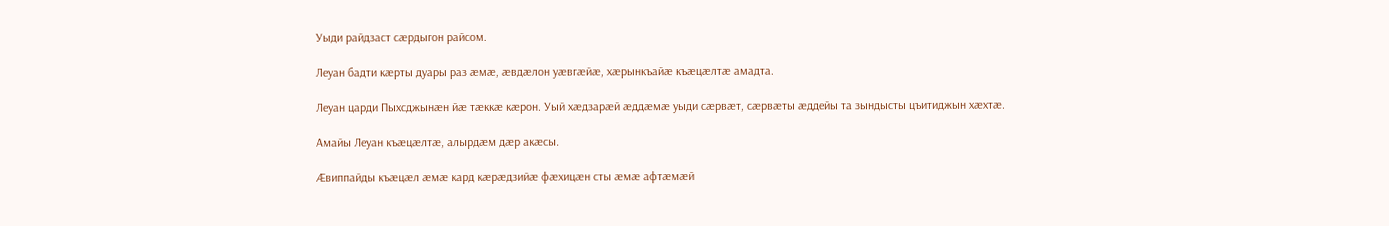Уыди райдзаст сæрдыгон райсом.

Леуан бадти кæрты дуары раз æмæ, æвдæлон уæвгæйæ, хæрынкъайæ къæцæлтæ амадта.

Леуан царди Пыхсджынæн йæ тæккæ кæрон. Уый хæдзарæй æддæмæ уыди сæрвæт, сæрвæты æддейы та зындысты цъитиджын хæхтæ.

Амайы Леуан къæцæлтæ, алырдæм дæр акæсы.

Æвиппайды къæцæл æмæ кард кæрæдзийæ фæхицæн сты æмæ афтæмæй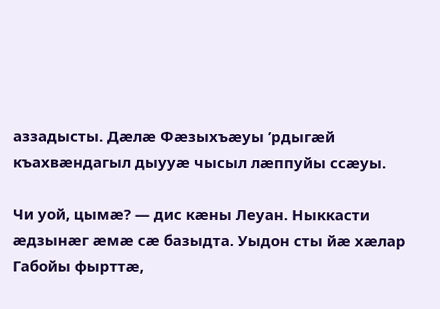аззадысты. Дæлæ Фæзыхъæуы ’рдыгæй къахвæндагыл дыууæ чысыл лæппуйы ссæуы.

Чи уой, цымæ? — дис кæны Леуан. Ныккасти æдзынæг æмæ сæ базыдта. Уыдон сты йæ хæлар Габойы фырттæ,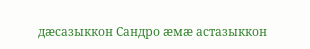дæсазыккон Сандро æмæ астазыккон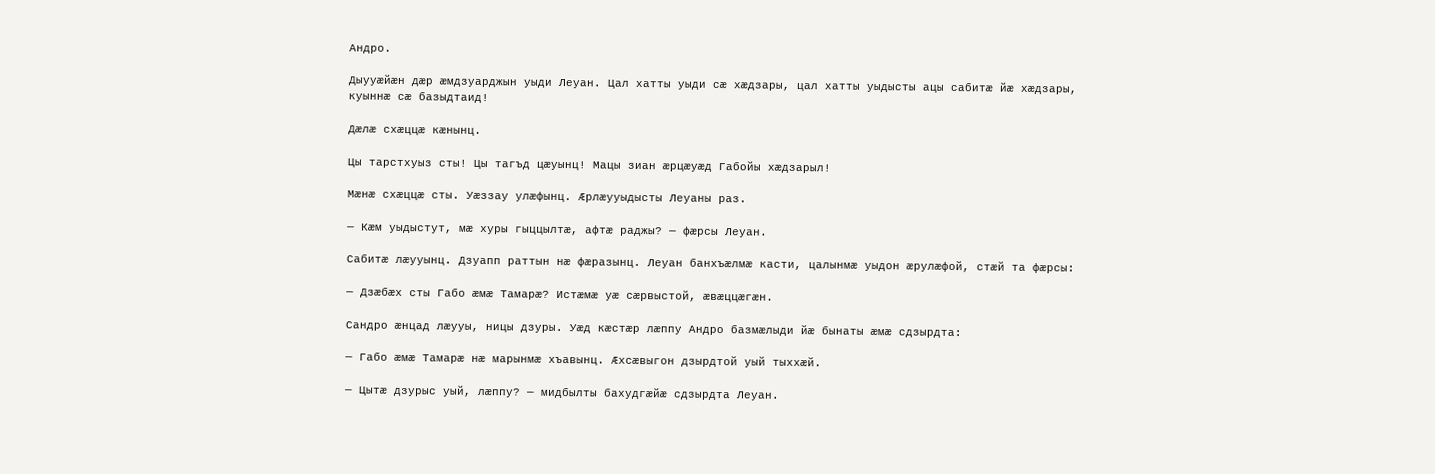Андро.

Дыууæйæн дæр æмдзуарджын уыди Леуан. Цал хатты уыди сæ хæдзары, цал хатты уыдысты ацы сабитæ йæ хæдзары, куыннæ сæ базыдтаид!

Дæлæ схæццæ кæнынц.

Цы тарстхуыз сты! Цы тагъд цæуынц! Мацы зиан æрцæуæд Габойы хæдзарыл!

Мæнæ схæццæ сты. Уæззау улæфынц. Æрлæууыдысты Леуаны раз.

— Кæм уыдыстут, мæ хуры гыццылтæ, афтæ раджы? — фæрсы Леуан.

Сабитæ лæууынц. Дзуапп раттын нæ фæразынц. Леуан банхъæлмæ касти, цалынмæ уыдон æрулæфой, стæй та фæрсы:

— Дзæбæх сты Габо æмæ Тамарæ? Истæмæ уæ сæрвыстой, æвæццæгæн.

Сандро æнцад лæууы, ницы дзуры. Уæд кæстæр лæппу Андро базмæлыди йæ бынаты æмæ сдзырдта:

— Габо æмæ Тамарæ нæ марынмæ хъавынц. Æхсæвыгон дзырдтой уый тыххæй.

— Цытæ дзурыс уый, лæппу? — мидбылты бахудгæйæ сдзырдта Леуан.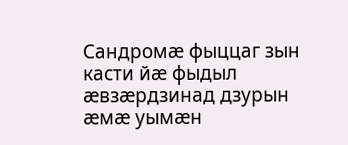Сандромæ фыццаг зын касти йæ фыдыл æвзæрдзинад дзурын æмæ уымæн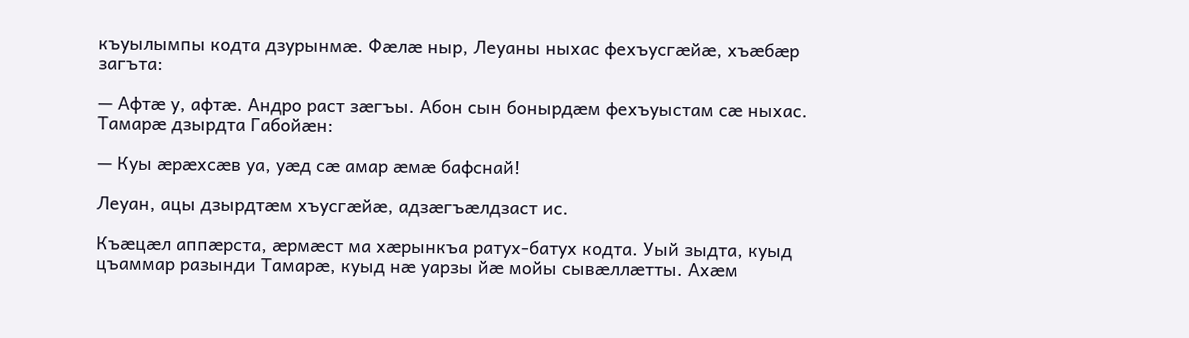къуылымпы кодта дзурынмæ. Фæлæ ныр, Леуаны ныхас фехъусгæйæ, хъæбæр загъта:

— Афтæ у, афтæ. Андро раст зæгъы. Абон сын бонырдæм фехъуыстам сæ ныхас. Тамарæ дзырдта Габойæн:

— Куы æрæхсæв уа, уæд сæ амар æмæ бафснай!

Леуан, ацы дзырдтæм хъусгæйæ, адзæгъæлдзаст ис.

Къæцæл аппæрста, æрмæст ма хæрынкъа ратух-батух кодта. Уый зыдта, куыд цъаммар разынди Тамарæ, куыд нæ уарзы йæ мойы сывæллæтты. Ахæм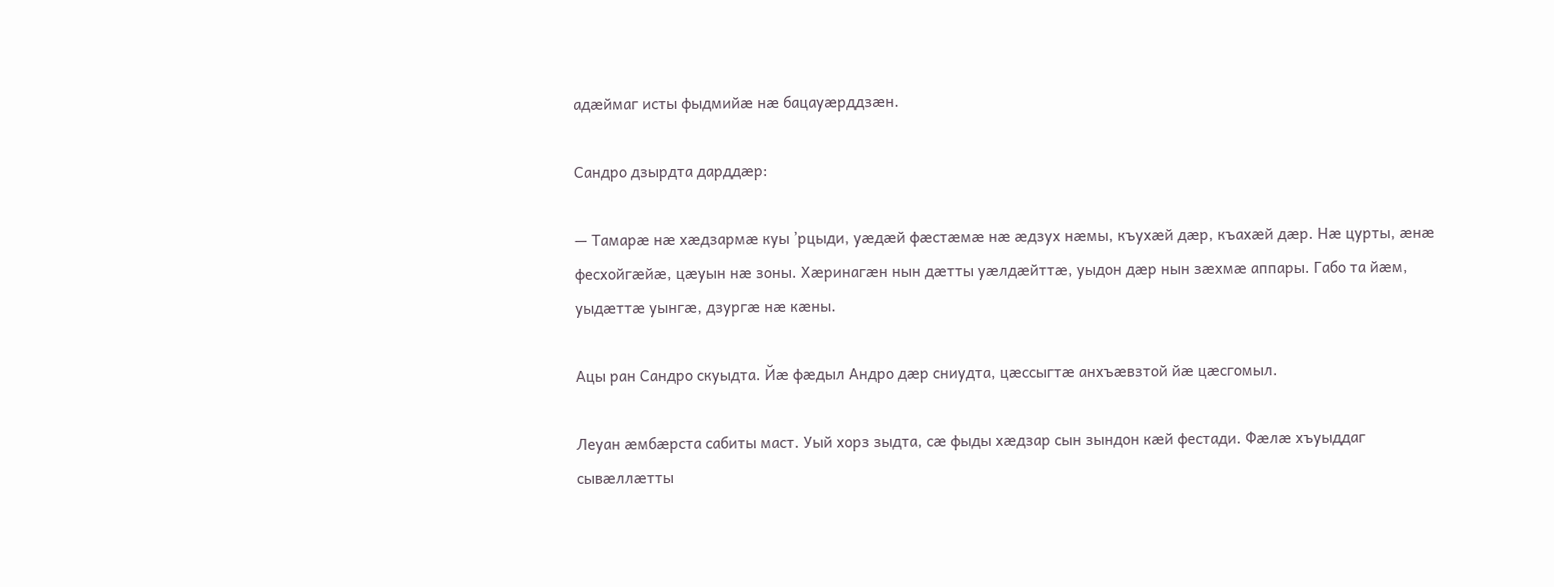адæймаг исты фыдмийæ нæ бацауæрддзæн.

Сандро дзырдта дарддæр:

— Тамарæ нæ хæдзармæ куы ’рцыди, уæдæй фæстæмæ нæ æдзух нæмы, къухæй дæр, къахæй дæр. Нæ цурты, æнæ фесхойгæйæ, цæуын нæ зоны. Хæринагæн нын дæтты уæлдæйттæ, уыдон дæр нын зæхмæ аппары. Габо та йæм, уыдæттæ уынгæ, дзургæ нæ кæны.

Ацы ран Сандро скуыдта. Йæ фæдыл Андро дæр сниудта, цæссыгтæ анхъæвзтой йæ цæсгомыл.

Леуан æмбæрста сабиты маст. Уый хорз зыдта, сæ фыды хæдзар сын зындон кæй фестади. Фæлæ хъуыддаг сывæллæтты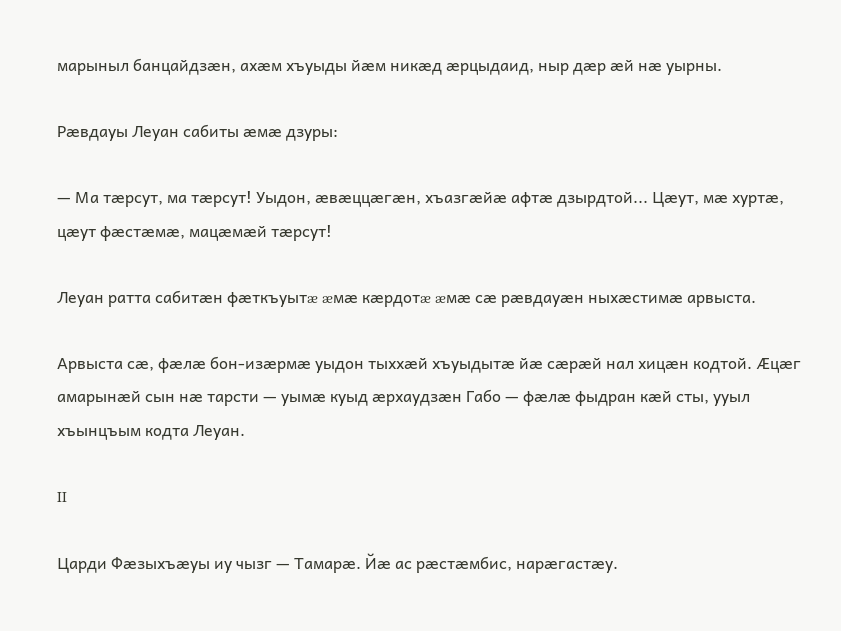марыныл банцайдзæн, ахæм хъуыды йæм никæд æрцыдаид, ныр дæр æй нæ уырны.

Рæвдауы Леуан сабиты æмæ дзуры:

— Ма тæрсут, ма тæрсут! Уыдон, æвæццæгæн, хъазгæйæ афтæ дзырдтой... Цæут, мæ хуртæ, цæут фæстæмæ, мацæмæй тæрсут!

Леуан ратта сабитæн фæткъуытæ æмæ кæрдотæ æмæ сæ рæвдауæн ныхæстимæ арвыста.

Арвыста сæ, фæлæ бон-изæрмæ уыдон тыххæй хъуыдытæ йæ сæрæй нал хицæн кодтой. Æцæг амарынæй сын нæ тарсти — уымæ куыд æрхаудзæн Габо — фæлæ фыдран кæй сты, ууыл хъынцъым кодта Леуан.

II

Царди Фæзыхъæуы иу чызг — Тамарæ. Йæ ас рæстæмбис, нарæгастæу.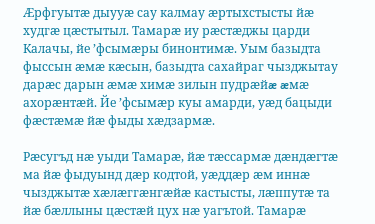Æрфгуытæ дыууæ сау калмау æртыхстысты йæ худгæ цæстытыл. Тамарæ иу рæстæджы царди Калачы, йе ’фсымæры бинонтимæ. Уым базыдта фыссын æмæ кæсын, базыдта сахайраг чызджытау дарæс дарын æмæ химæ зилын пудрæйæ æмæ ахорæнтæй. Йе ’фсымæр куы амарди, уæд бацыди фæстæмæ йæ фыды хæдзармæ.

Рæсугъд нæ уыди Тамарæ, йæ тæссармæ дæндæгтæ ма йæ фыдуынд дæр кодтой, уæддæр æм иннæ чызджытæ хæлæггæнгæйæ кастысты, лæппутæ та йæ бæллыны цæстæй цух нæ уагътой. Тамарæ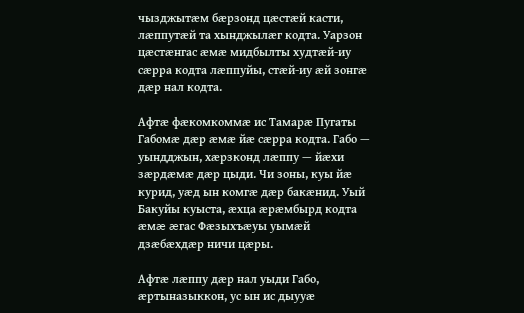чызджытæм бæрзонд цæстæй касти, лæппутæй та хынджылæг кодта. Уарзон цæстæнгас æмæ мидбылты худтæй-иу сæрра кодта лæппуйы, стæй-иу æй зонгæ дæр нал кодта.

Афтæ фæкомкоммæ ис Тамарæ Пугаты Габомæ дæр æмæ йæ сæрра кодта. Габо — уындджын, хæрзконд лæппу — йæхи зæрдæмæ дæр цыди. Чи зоны, куы йæ курид, уæд ын комгæ дæр бакæнид. Уый Бакуйы куыста, æхца æрæмбырд кодта æмæ æгас Фæзыхъæуы уымæй дзæбæхдæр ничи цæры.

Афтæ лæппу дæр нал уыди Габо, æртыназыккон, ус ын ис дыууæ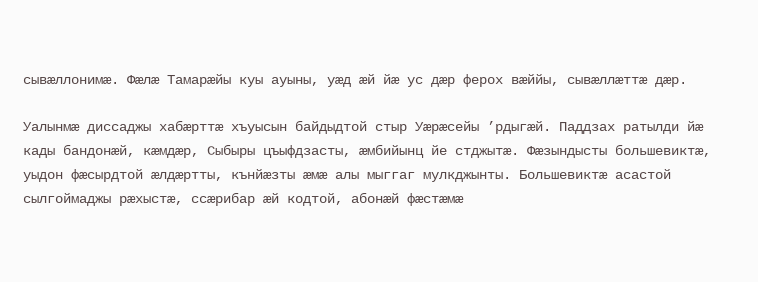сывæллонимæ. Фæлæ Тамарæйы куы ауыны, уæд æй йæ ус дæр ферох вæййы, сывæллæттæ дæр.

Уалынмæ диссаджы хабæрттæ хъуысын байдыдтой стыр Уæрæсейы ’рдыгæй. Паддзах ратылди йæ кады бандонæй, кæмдæр, Сыбыры цъыфдзасты, æмбийынц йе стджытæ. Фæзындысты большевиктæ, уыдон фæсырдтой æлдæртты, кънйæзты æмæ алы мыггаг мулкджынты. Большевиктæ асастой сылгоймаджы рæхыстæ, ссæрибар æй кодтой, абонæй фæстæмæ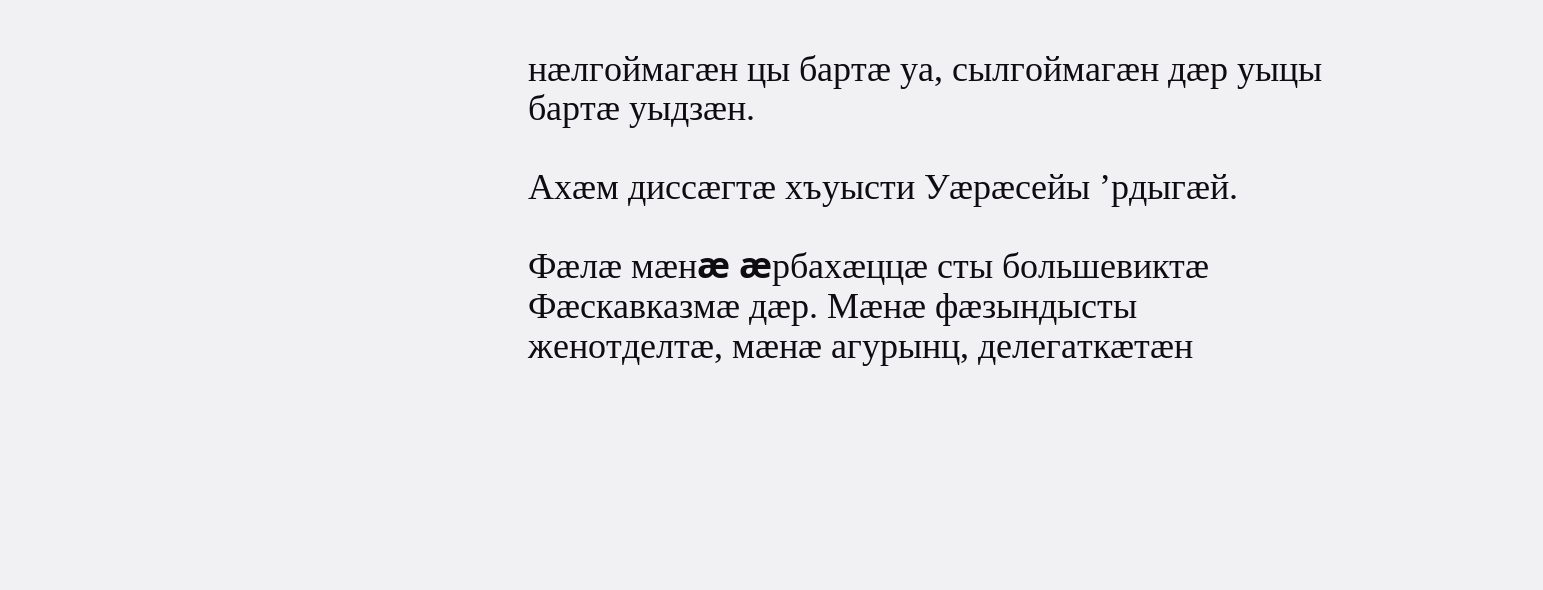нæлгоймагæн цы бартæ уа, сылгоймагæн дæр уыцы бартæ уыдзæн.

Ахæм диссæгтæ хъуысти Уæрæсейы ’рдыгæй.

Фæлæ мæнæ æрбахæццæ сты большевиктæ Фæскавказмæ дæр. Мæнæ фæзындысты женотделтæ, мæнæ агурынц, делегаткæтæн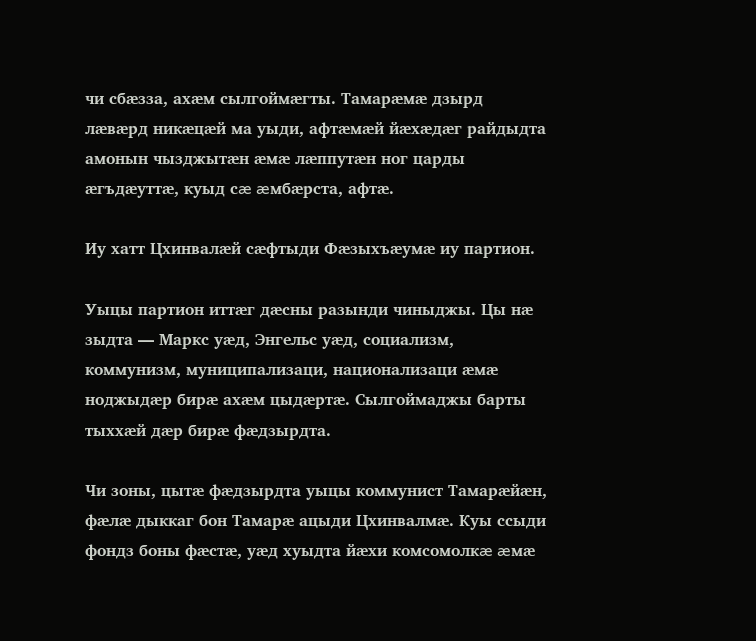чи сбæзза, ахæм сылгоймæгты. Тамарæмæ дзырд лæвæрд никæцæй ма уыди, афтæмæй йæхæдæг райдыдта амонын чызджытæн æмæ лæппутæн ног царды æгъдæуттæ, куыд сæ æмбæрста, афтæ.

Иу хатт Цхинвалæй сæфтыди Фæзыхъæумæ иу партион.

Уыцы партион иттæг дæсны разынди чиныджы. Цы нæ зыдта — Маркс уæд, Энгельс уæд, социализм, коммунизм, муниципализаци, национализаци æмæ ноджыдæр бирæ ахæм цыдæртæ. Сылгоймаджы барты тыххæй дæр бирæ фæдзырдта.

Чи зоны, цытæ фæдзырдта уыцы коммунист Тамарæйæн, фæлæ дыккаг бон Тамарæ ацыди Цхинвалмæ. Куы ссыди фондз боны фæстæ, уæд хуыдта йæхи комсомолкæ æмæ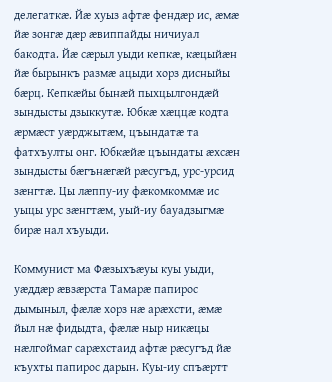делегаткæ. Йæ хуыз афтæ фендæр ис, æмæ йæ зонгæ дæр æвиппайды ничиуал бакодта. Йæ сæрыл уыди кепкæ, кæцыйæн йæ бырынкъ размæ ацыди хорз дисныйы бæрц. Кепкæйы бынæй пыхцылгондæй зындысты дзыккутæ. Юбкæ хæццæ кодта æрмæст уæрджытæм, цъындатæ та фатхъулты онг. Юбкæйæ цъындаты æхсæн зындысты бæгънæгæй рæсугъд, урс-урсид зæнгтæ. Цы лæппу-иу фæкомкоммæ ис уыцы урс зæнгтæм, уый-иу бауадзыгмæ бирæ нал хъуыди.

Коммунист ма Фæзыхъæуы куы уыди, уæддæр æвзæрста Тамарæ папирос дымыныл, фæлæ хорз нæ арæхсти, æмæ йыл нæ фидыдта, фæлæ ныр никæцы нæлгоймаг сарæхстаид афтæ рæсугъд йæ къухты папирос дарын. Куы-иу спъæртт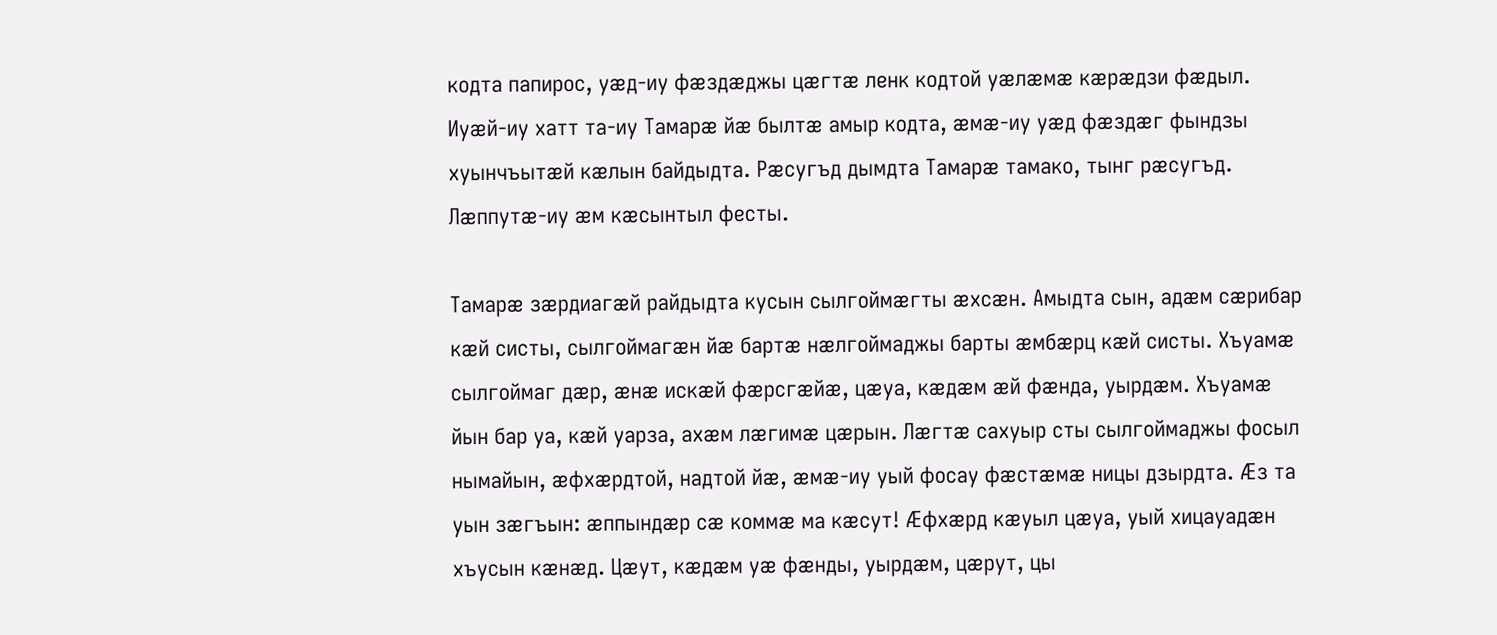кодта папирос, уæд-иу фæздæджы цæгтæ ленк кодтой уæлæмæ кæрæдзи фæдыл. Иуæй-иу хатт та-иу Тамарæ йæ былтæ амыр кодта, æмæ-иу уæд фæздæг фындзы хуынчъытæй кæлын байдыдта. Рæсугъд дымдта Тамарæ тамако, тынг рæсугъд. Лæппутæ-иу æм кæсынтыл фесты.

Тамарæ зæрдиагæй райдыдта кусын сылгоймæгты æхсæн. Амыдта сын, адæм сæрибар кæй систы, сылгоймагæн йæ бартæ нæлгоймаджы барты æмбæрц кæй систы. Хъуамæ сылгоймаг дæр, æнæ искæй фæрсгæйæ, цæуа, кæдæм æй фæнда, уырдæм. Хъуамæ йын бар уа, кæй уарза, ахæм лæгимæ цæрын. Лæгтæ сахуыр сты сылгоймаджы фосыл нымайын, æфхæрдтой, надтой йæ, æмæ-иу уый фосау фæстæмæ ницы дзырдта. Æз та уын зæгъын: æппындæр сæ коммæ ма кæсут! Æфхæрд кæуыл цæуа, уый хицауадæн хъусын кæнæд. Цæут, кæдæм уæ фæнды, уырдæм, цæрут, цы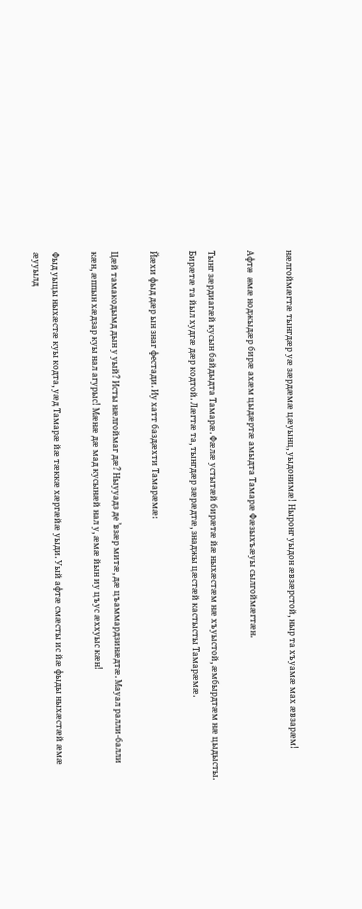нæлгоймæгтæ тынгдæр уæ зæрдæмæ цæуынц, уыдонимæ! Ныронг уыдон æвзæрстой, ныр та хъуамæ мах æвзарæм!

Афтæ æмæ ноджыдæр бирæ ахæм цыдæртæ амыдта Тамарæ Фæзыхъæуы сылгоймæгтæн.

Тынг зæрдиагæй кусын байдыдта Тамарæ. Фæлæ устытæй бирæтæ йæ ныхæстæм нæ хъуыстой, æмбырдтæм нæ цыдысты. Бирæтæ та йыл худгæ дæр кодтой. Лæгтæ та, тынгдæр зæрæдтæ, знаджы цæстæй кастысты Тамарæмæ.

Йæхи фыд дæр ын знаг фестади. Иу хатт баздæхти Тамарæмæ:

Цæй тамакодымд дын у уый? Исты нæлгоймаг дæ? Ныууадз де ’взæр митæ, дæ цъаммардзинæдтæ. Мауал ралли-балли кæн, æппын хæдзар куы нал агурыс! Мæнæ дæ мад кусынæй нал у, æмæ йын иу цъус æххуыс кæн!

Фыд уыцы ныхæстæ куы кодта, уæд Тамарæ йæ тæккæ хæргæйæ уыди. Уый афтæ смæсты ис йæ фыды ныхæстæй æмæ æууылд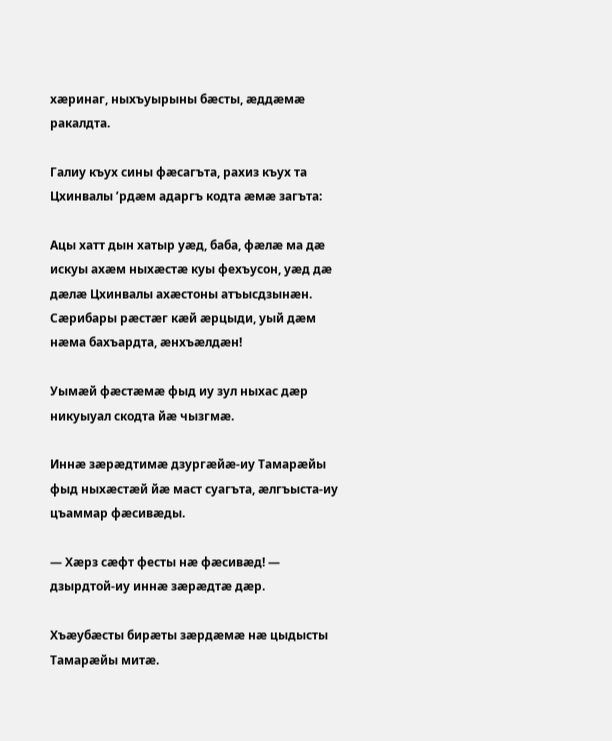хæринаг, ныхъуырыны бæсты, æддæмæ ракалдта.

Галиу къух сины фæсагъта, рахиз къух та Цхинвалы ’рдæм адаргъ кодта æмæ загъта:

Ацы хатт дын хатыр уæд, баба, фæлæ ма дæ искуы ахæм ныхæстæ куы фехъусон, уæд дæ дæлæ Цхинвалы ахæстоны атъысдзынæн. Сæрибары рæстæг кæй æрцыди, уый дæм нæма бахъардта, æнхъæлдæн!

Уымæй фæстæмæ фыд иу зул ныхас дæр никуыуал скодта йæ чызгмæ.

Иннæ зæрæдтимæ дзургæйæ-иу Тамарæйы фыд ныхæстæй йæ маст суагъта, æлгъыста-иу цъаммар фæсивæды.

— Хæрз сæфт фесты нæ фæсивæд! — дзырдтой-иу иннæ зæрæдтæ дæр.

Хъæубæсты бирæты зæрдæмæ нæ цыдысты Тамарæйы митæ.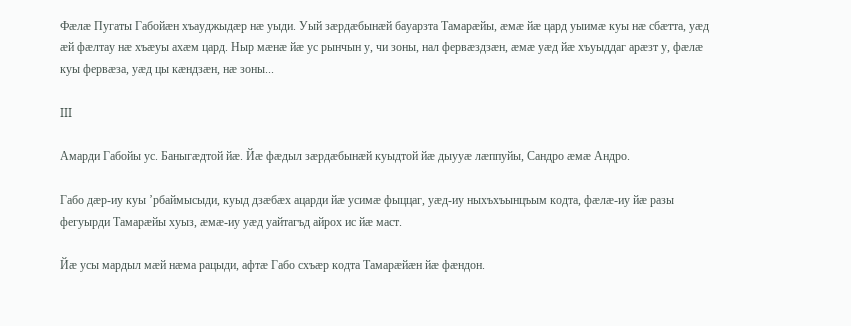Фæлæ Пугаты Габойæн хъауджыдæр нæ уыди. Уый зæрдæбынæй бауарзта Тамарæйы, æмæ йæ цард уыимæ куы нæ сбæтта, уæд æй фæлтау нæ хъæуы ахæм цард. Ныр мæнæ йæ ус рынчын у, чи зоны, нал фервæздзæн, æмæ уæд йæ хъуыддаг арæзт у, фæлæ куы фервæза, уæд цы кæндзæн, нæ зоны...

III

Амарди Габойы ус. Баныгæдтой йæ. Йæ фæдыл зæрдæбынæй куыдтой йæ дыууæ лæппуйы, Сандро æмæ Андро.

Габо дæр-иу куы ’рбаймысыди, куыд дзæбæх ацарди йæ усимæ фыццаг, уæд-иу ныхъхъынцъым кодта, фæлæ-иу йæ разы фегуырди Тамарæйы хуыз, æмæ-иу уæд уайтагъд айрох ис йæ маст.

Йæ усы мардыл мæй нæма рацыди, афтæ Габо схъæр кодта Тамарæйæн йæ фæндон.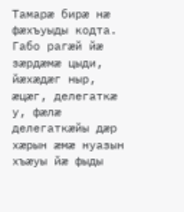Тамарæ бирæ нæ фæхъуыды кодта. Габо рагæй йæ зæрдæмæ цыди, йæхæдæг ныр, æцæг, делегаткæ у, фæлæ делегаткæйы дæр хæрын æмæ нуазын хъæуы йæ фыды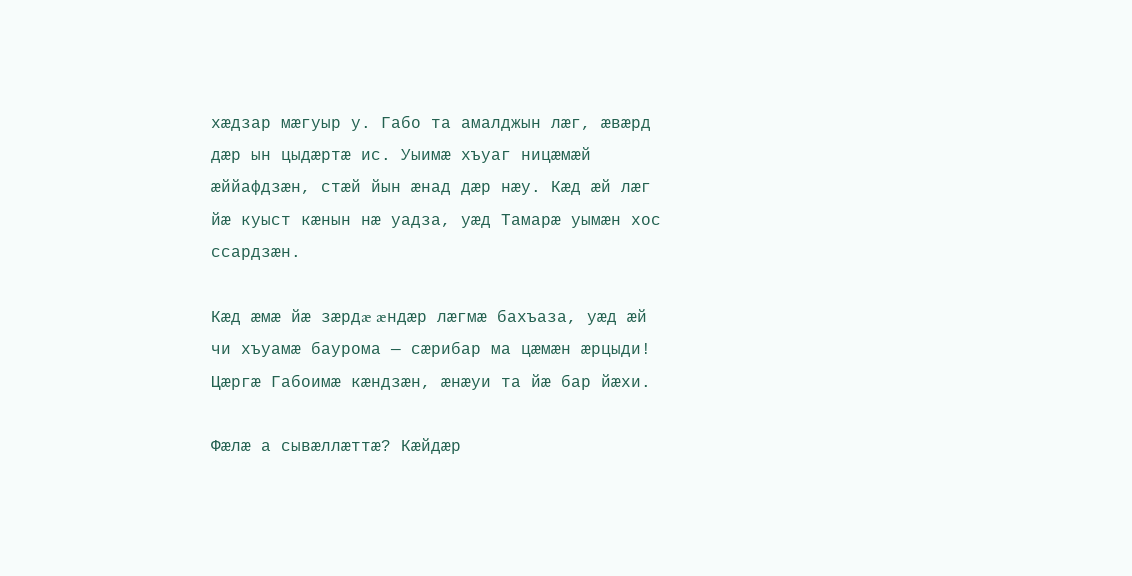хæдзар мæгуыр у. Габо та амалджын лæг, æвæрд дæр ын цыдæртæ ис. Уыимæ хъуаг ницæмæй æййафдзæн, стæй йын æнад дæр нæу. Кæд æй лæг йæ куыст кæнын нæ уадза, уæд Тамарæ уымæн хос ссардзæн.

Кæд æмæ йæ зæрдæ æндæр лæгмæ бахъаза, уæд æй чи хъуамæ баурома — сæрибар ма цæмæн æрцыди! Цæргæ Габоимæ кæндзæн, æнæуи та йæ бар йæхи.

Фæлæ а сывæллæттæ? Кæйдæр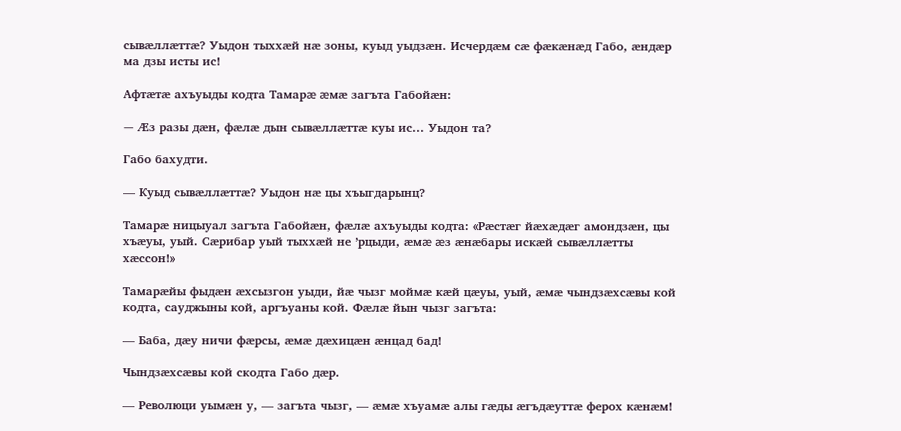сывæллæттæ? Уыдон тыххæй нæ зоны, куыд уыдзæн. Исчердæм сæ фæкæнæд Габо, æндæр ма дзы исты ис!

Афтæтæ ахъуыды кодта Тамарæ æмæ загъта Габойæн:

— Æз разы дæн, фæлæ дын сывæллæттæ куы ис... Уыдон та?

Габо бахудти.

— Куыд сывæллæттæ? Уыдон нæ цы хъыгдарынц?

Тамарæ ницыуал загъта Габойæн, фæлæ ахъуыды кодта: «Рæстæг йæхæдæг амондзæн, цы хъæуы, уый. Сæрибар уый тыххæй не ’рцыди, æмæ æз æнæбары искæй сывæллæтты хæссон!»

Тамарæйы фыдæн æхсызгон уыди, йæ чызг моймæ кæй цæуы, уый, æмæ чындзæхсæвы кой кодта, сауджыны кой, аргъуаны кой. Фæлæ йын чызг загъта:

— Баба, дæу ничи фæрсы, æмæ дæхицæн æнцад бад!

Чындзæхсæвы кой скодта Габо дæр.

— Революци уымæн у, — загъта чызг, — æмæ хъуамæ алы гæды æгъдæуттæ ферох кæнæм!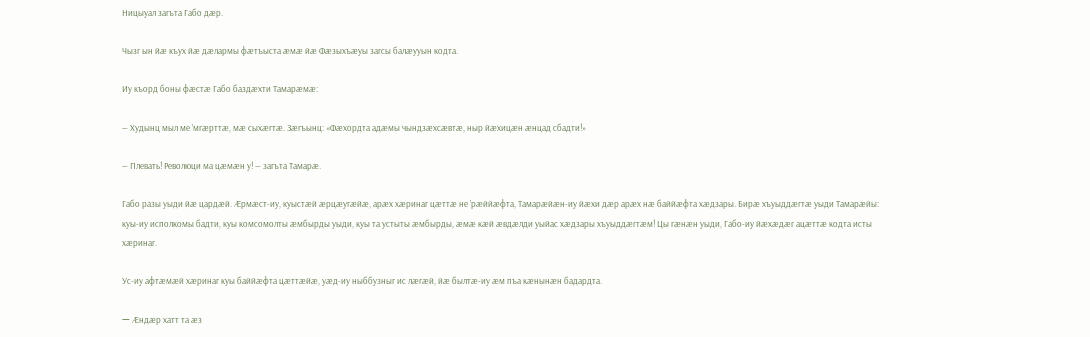Ницыуал загъта Габо дæр.

Чызг ын йæ къух йæ дæлармы фæтъыста æмæ йæ Фæзыхъæуы загсы балæууын кодта.

Иу къорд боны фæстæ Габо баздæхти Тамарæмæ:

— Худынц мыл ме ’мгæрттæ, мæ сыхæгтæ. Зæгъынц: «Фæхордта адæмы чындзæхсæвтæ, ныр йæхицæн æнцад сбадти!»

— Плевать! Революци ма цæмæн у! — загъта Тамарæ.

Габо разы уыди йæ цардæй. Æрмæст-иу, куыстæй æрцæугæйæ, арæх хæринаг цæттæ не ’рæййæфта, Тамарæйæн-иу йæхи дæр арæх нæ баййæфта хæдзары. Бирæ хъуыддæгтæ уыди Тамарæйы: куы-иу исполкомы бадти, куы комсомолты æмбырды уыди, куы та устыты æмбырды, æмæ кæй æвдæлди уыйас хæдзары хъуыддæгтæм! Цы гæнæн уыди, Габо-иу йæхæдæг ацæттæ кодта исты хæринаг.

Ус-иу афтæмæй хæринаг куы баййæфта цæттæйæ, уæд-иу ныббузныг ис лæгæй, йæ былтæ-иу æм пъа кæнынæн бадардта.

— Æндæр хатт та æз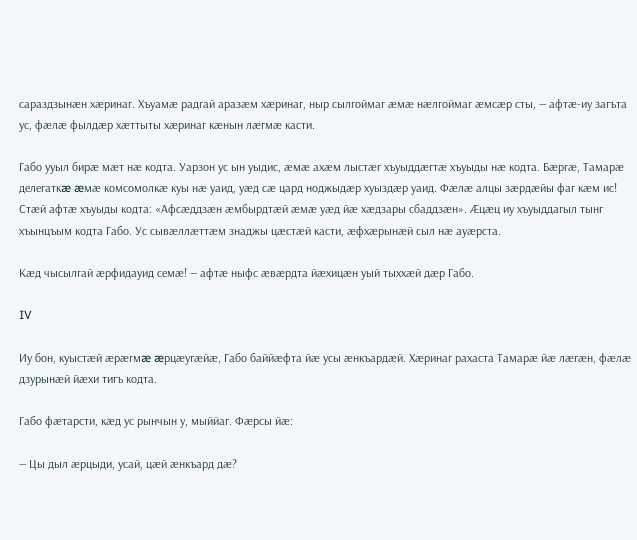сараздзынæн хæринаг. Хъуамæ радгай аразæм хæринаг, ныр сылгоймаг æмæ нæлгоймаг æмсæр сты, — афтæ-иу загъта ус, фæлæ фылдæр хæттыты хæринаг кæнын лæгмæ касти.

Габо ууыл бирæ мæт нæ кодта. Уарзон ус ын уыдис, æмæ ахæм лыстæг хъуыддæгтæ хъуыды нæ кодта. Бæргæ, Тамарæ делегаткæ æмæ комсомолкæ куы нæ уаид, уæд сæ цард ноджыдæр хуыздæр уаид. Фæлæ алцы зæрдæйы фаг кæм ис! Стæй афтæ хъуыды кодта: «Афсæддзæн æмбырдтæй æмæ уæд йæ хæдзары сбаддзæн». Æцæц иу хъуыддагыл тынг хъынцъым кодта Габо. Ус сывæллæттæм знаджы цæстæй касти, æфхæрынæй сыл нæ ауæрста.

Кæд чысылгай æрфидауид семæ! — афтæ ныфс æвæрдта йæхицæн уый тыххæй дæр Габо.

IV

Иу бон, куыстæй æрæгмæ æрцæугæйæ, Габо баййæфта йæ усы æнкъардæй. Хæринаг рахаста Тамарæ йæ лæгæн, фæлæ дзурынæй йæхи тигъ кодта.

Габо фæтарсти, кæд ус рынчын у, мыййаг. Фæрсы йæ:

— Цы дыл æрцыди, усай, цæй æнкъард дæ?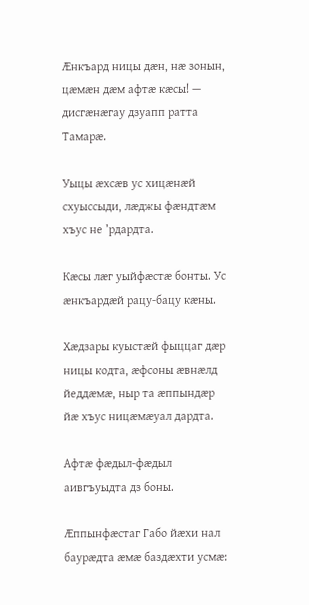Æнкъард ницы дæн, нæ зонын, цæмæн дæм афтæ кæсы! — дисгæнæгау дзуапп ратта Тамарæ.

Уыцы æхсæв ус хицæнæй схуыссыди, лæджы фæндтæм хъус не ’рдардта.

Кæсы лæг уыйфæстæ бонты. Ус æнкъардæй рацу-бацу кæны.

Хæдзары куыстæй фыццаг дæр ницы кодта, æфсоны æвнæлд йеддæмæ, ныр та æппындæр йæ хъус ницæмæуал дардта.

Афтæ фæдыл-фæдыл аивгъуыдта дз боны.

Æппынфæстаг Габо йæхи нал баурæдта æмæ баздæхти усмæ: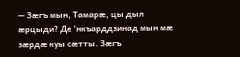— Зæгъ мын, Тамарæ, цы дыл æрцыди? Де ’нкъарддзинад мын мæ зæрдæ куы сæтты. Зæгъ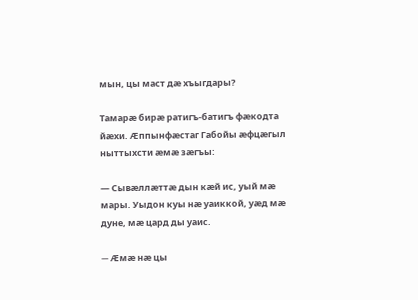мын, цы маст дæ хъыгдары?

Тамарæ бирæ ратигъ-батигъ фæкодта йæхи. Æппынфæстаг Габойы æфцæгыл ныттыхсти æмæ зæгъы:

— Сывæллæттæ дын кæй ис, уый мæ мары. Уыдон куы нæ уаиккой, уæд мæ дуне, мæ цард ды уаис.

— Æмæ нæ цы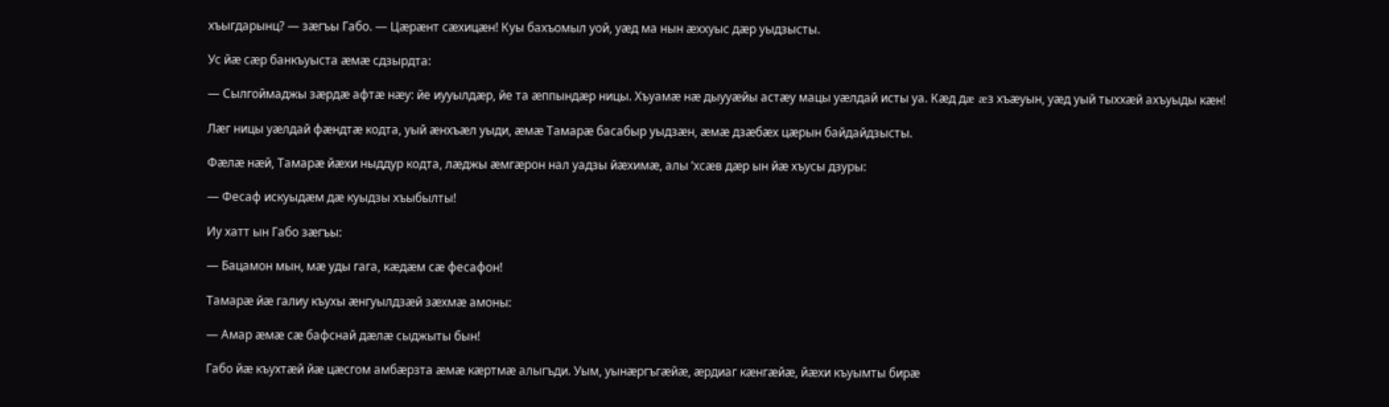хъыгдарынц? — зæгъы Габо. — Цæрæнт сæхицæн! Куы бахъомыл уой, уæд ма нын æххуыс дæр уыдзысты.

Ус йæ сæр банкъуыста æмæ сдзырдта:

— Сылгоймаджы зæрдæ афтæ нæу: йе иууылдæр, йе та æппындæр ницы. Хъуамæ нæ дыууæйы астæу мацы уæлдай исты уа. Кæд дæ æз хъæуын, уæд уый тыххæй ахъуыды кæн!

Лæг ницы уæлдай фæндтæ кодта, уый æнхъæл уыди, æмæ Тамарæ басабыр уыдзæн, æмæ дзæбæх цæрын байдайдзысты.

Фæлæ нæй, Тамарæ йæхи ныддур кодта, лæджы æмгæрон нал уадзы йæхимæ, алы ’хсæв дæр ын йæ хъусы дзуры:

— Фесаф искуыдæм дæ куыдзы хъыбылты!

Иу хатт ын Габо зæгъы:

— Бацамон мын, мæ уды гага, кæдæм сæ фесафон!

Тамарæ йæ галиу къухы æнгуылдзæй зæхмæ амоны:

— Амар æмæ сæ бафснай дæлæ сыджыты бын!

Габо йæ къухтæй йæ цæсгом амбæрзта æмæ кæртмæ алыгъди. Уым, уынæргъгæйæ, æрдиаг кæнгæйæ, йæхи къуымты бирæ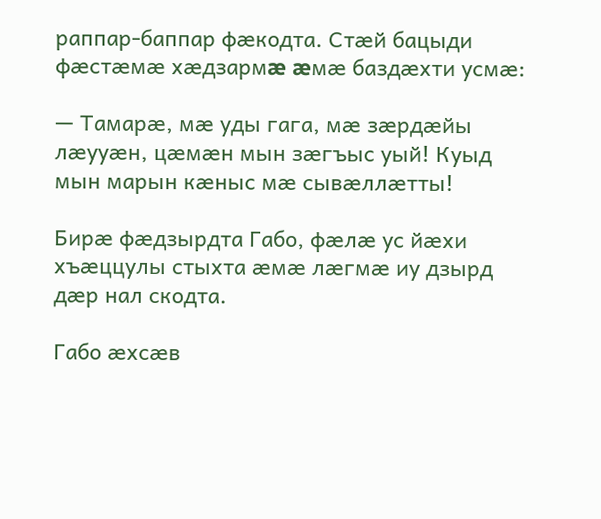раппар-баппар фæкодта. Стæй бацыди фæстæмæ хæдзармæ æмæ баздæхти усмæ:

— Тамарæ, мæ уды гага, мæ зæрдæйы лæууæн, цæмæн мын зæгъыс уый! Куыд мын марын кæныс мæ сывæллæтты!

Бирæ фæдзырдта Габо, фæлæ ус йæхи хъæццулы стыхта æмæ лæгмæ иу дзырд дæр нал скодта.

Габо æхсæв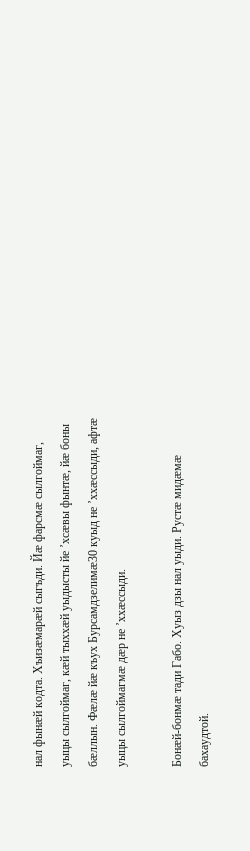нал фынæй кодта. Хъизæмарæй сыгъди. Йæ фарсмæ сылгоймаг, уыцы сылгоймаг, кæй тыххæй уыдысты йе ’хсæвы фынтæ, йæ боны бæллын. Фæлæ йæ къух Бурсамдзелимæ30 куыд не ’ххæссыди, афтæ уыцы сылгоймагмæ дæр не ’ххæссыди.

Бонæй-бонмæ тади Габо. Хуыз дзы нал уыди. Рустæ мидæмæ бахаудтой.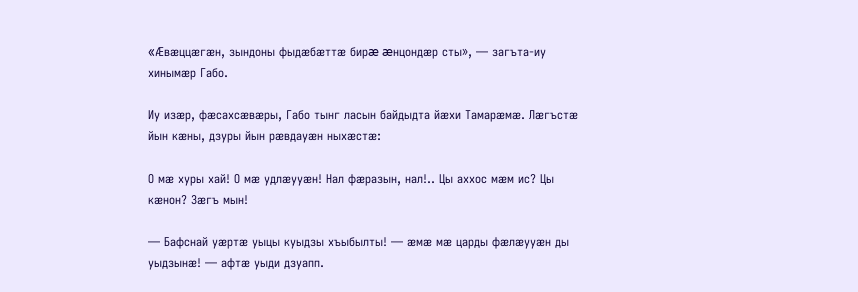«Æвæццæгæн, зындоны фыдæбæттæ бирæ æнцондæр сты», — загъта-иу хинымæр Габо.

Иу изæр, фæсахсæвæры, Габо тынг ласын байдыдта йæхи Тамарæмæ. Лæгъстæ йын кæны, дзуры йын рæвдауæн ныхæстæ:

О мæ хуры хай! О мæ удлæууæн! Нал фæразын, нал!.. Цы аххос мæм ис? Цы кæнон? Зæгъ мын!

— Бафснай уæртæ уыцы куыдзы хъыбылты! — æмæ мæ царды фæлæууæн ды уыдзынæ! — афтæ уыди дзуапп.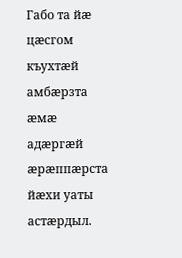Габо та йæ цæсгом къухтæй амбæрзта æмæ адæргæй æрæппæрста йæхи уаты астæрдыл.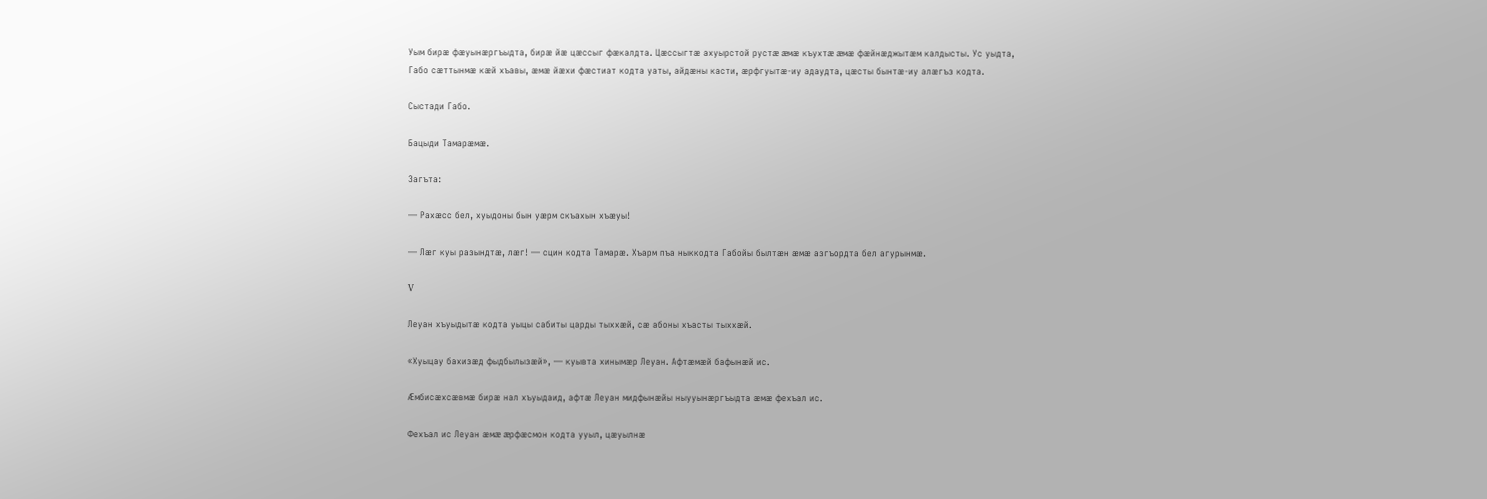Уым бирæ фæуынæргъыдта, бирæ йæ цæссыг фæкалдта. Цæссыгтæ ахуырстой рустæ æмæ къухтæ æмæ фæйнæджытæм калдысты. Ус уыдта, Габо сæттынмæ кæй хъавы, æмæ йæхи фæстиат кодта уаты, айдæны касти, æрфгуытæ-иу адаудта, цæсты бынтæ-иу алæгъз кодта.

Сыстади Габо.

Бацыди Тамарæмæ.

Загъта:

— Рахæсс бел, хуыдоны бын уæрм скъахын хъæуы!

— Лæг куы разындтæ, лæг! — сцин кодта Тамарæ. Хъарм пъа ныккодта Габойы былтæн æмæ азгъордта бел агурынмæ.

V

Леуан хъуыдытæ кодта уыцы сабиты царды тыххæй, сæ абоны хъасты тыххæй.

«Хуыцау бахизæд фыдбылызæй», — куывта хинымæр Леуан. Афтæмæй бафынæй ис.

Æмбисæхсæвмæ бирæ нал хъуыдаид, афтæ Леуан мидфынæйы ныууынæргъыдта æмæ фехъал ис.

Фехъал ис Леуан æмæ æрфæсмон кодта ууыл, цæуылнæ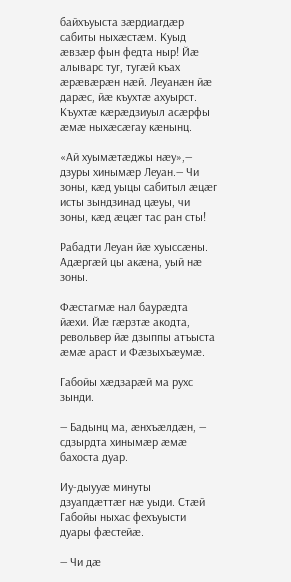байхъуыста зæрдиагдæр сабиты ныхæстæм. Куыд æвзæр фын федта ныр! Йæ алыварс туг, тугæй къах æрæвæрæн нæй. Леуанæн йæ дарæс, йæ къухтæ ахуырст. Къухтæ кæрæдзиуыл асæрфы æмæ ныхæсæгау кæнынц.

«Ай хуымæтæджы нæу»,— дзуры хинымæр Леуан.— Чи зоны, кæд уыцы сабитыл æцæг исты зындзинад цæуы, чи зоны, кæд æцæг тас ран сты!

Рабадти Леуан йæ хуыссæны. Адæргæй цы акæна, уый нæ зоны.

Фæстагмæ нал баурæдта йæхи. Йæ гæрзтæ акодта, револьвер йæ дзыппы атъыста æмæ араст и Фæзыхъæумæ.

Габойы хæдзарæй ма рухс зынди.

— Бадынц ма, æнхъæлдæн, — сдзырдта хинымæр æмæ бахоста дуар.

Иу-дыууæ минуты дзуапдæттæг нæ уыди. Стæй Габойы ныхас фехъуысти дуары фæстейæ.

— Чи дæ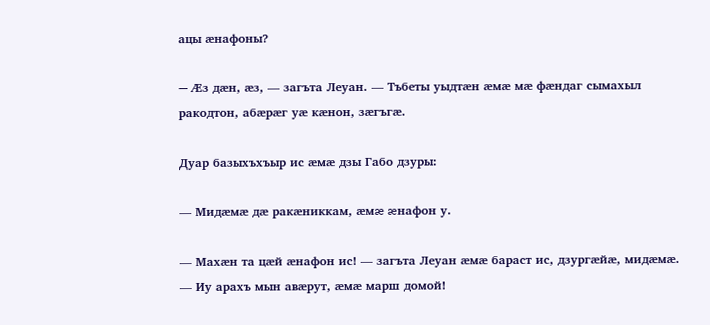ацы æнафоны?

— Æз дæн, æз, — загъта Леуан. — Тъбеты уыдтæн æмæ мæ фæндаг сымахыл ракодтон, абæрæг уæ кæнон, зæгъгæ.

Дуар базыхъхъыр ис æмæ дзы Габо дзуры:

— Мидæмæ дæ ракæниккам, æмæ æнафон у.

— Махæн та цæй æнафон ис! — загъта Леуан æмæ бараст ис, дзургæйæ, мидæмæ. — Иу арахъ мын авæрут, æмæ марш домой!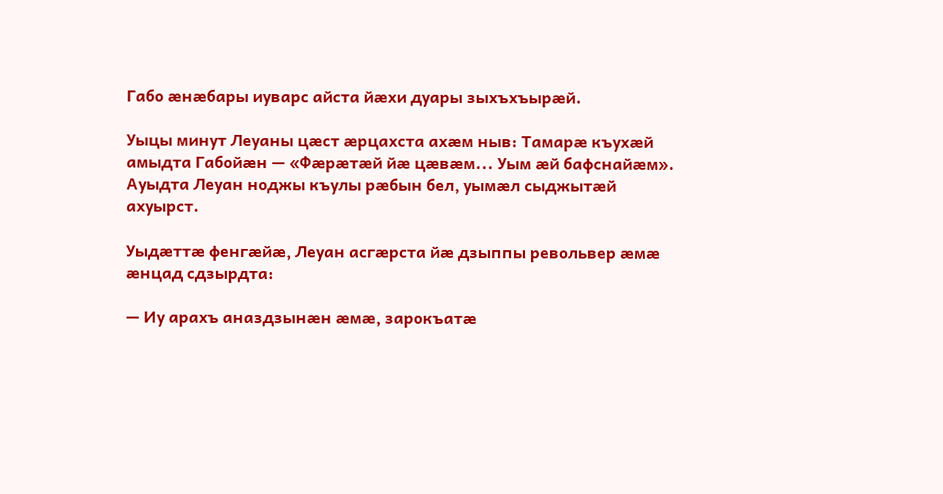Габо æнæбары иуварс айста йæхи дуары зыхъхъырæй.

Уыцы минут Леуаны цæст æрцахста ахæм ныв: Тамарæ къухæй амыдта Габойæн — «Фæрæтæй йæ цæвæм... Уым æй бафснайæм». Ауыдта Леуан ноджы къулы рæбын бел, уымæл сыджытæй ахуырст.

Уыдæттæ фенгæйæ, Леуан асгæрста йæ дзыппы револьвер æмæ æнцад сдзырдта:

— Иу арахъ аназдзынæн æмæ, зарокъатæ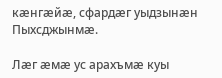кæнгæйæ, сфардæг уыдзынæн Пыхсджынмæ.

Лæг æмæ ус арахъмæ куы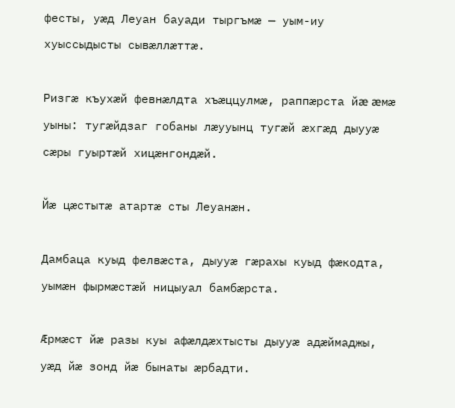фесты, уæд Леуан бауади тыргъмæ — уым-иу хуыссыдысты сывæллæттæ.

Ризгæ къухæй февнæлдта хъæццулмæ, раппæрста йæ æмæ уыны: тугæйдзаг гобаны лæууынц тугæй æхгæд дыууæ сæры гуыртæй хицæнгондæй.

Йæ цæстытæ атартæ сты Леуанæн.

Дамбаца куыд фелвæста, дыууæ гæрахы куыд фæкодта, уымæн фырмæстæй ницыуал бамбæрста.

Æрмæст йæ разы куы афæлдæхтысты дыууæ адæймаджы, уæд йæ зонд йæ бынаты æрбадти.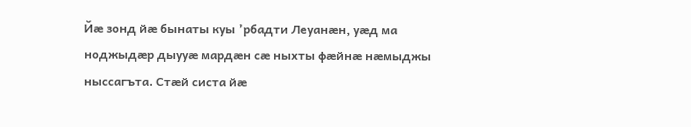Йæ зонд йæ бынаты куы ’рбадти Леуанæн, уæд ма ноджыдæр дыууæ мардæн сæ ныхты фæйнæ нæмыджы ныссагъта. Стæй систа йæ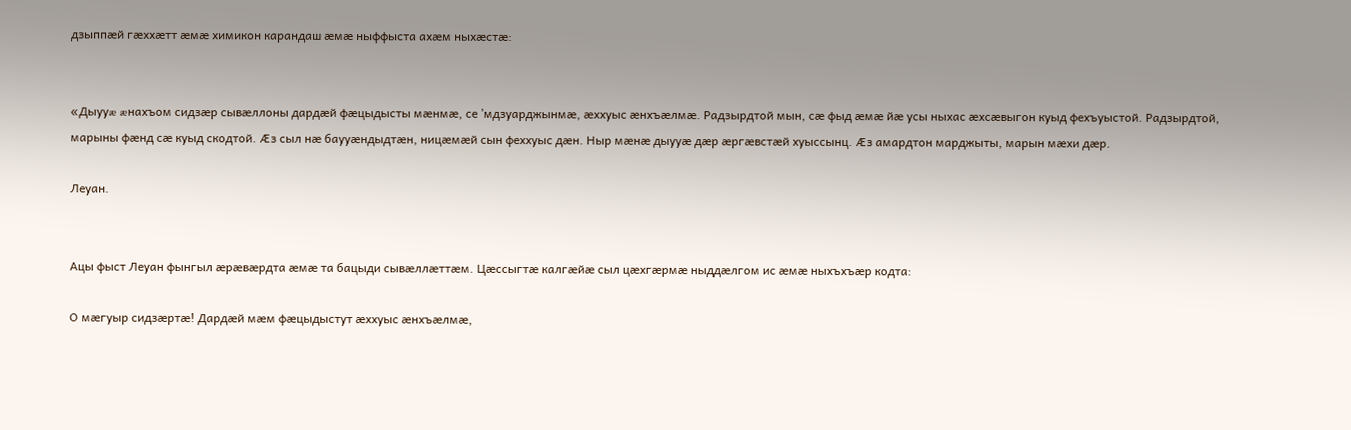дзыппæй гæххæтт æмæ химикон карандаш æмæ ныффыста ахæм ныхæстæ:


«Дыууæ æнахъом сидзæр сывæллоны дардæй фæцыдысты мæнмæ, се ’мдзуарджынмæ, æххуыс æнхъæлмæ. Радзырдтой мын, сæ фыд æмæ йæ усы ныхас æхсæвыгон куыд фехъуыстой. Радзырдтой, марыны фæнд сæ куыд скодтой. Æз сыл нæ баууæндыдтæн, ницæмæй сын феххуыс дæн. Ныр мæнæ дыууæ дæр æргæвстæй хуыссынц. Æз амардтон марджыты, марын мæхи дæр.

Леуан.


Ацы фыст Леуан фынгыл æрæвæрдта æмæ та бацыди сывæллæттæм. Цæссыгтæ калгæйæ сыл цæхгæрмæ ныддæлгом ис æмæ ныхъхъæр кодта:

О мæгуыр сидзæртæ! Дардæй мæм фæцыдыстут æххуыс æнхъæлмæ,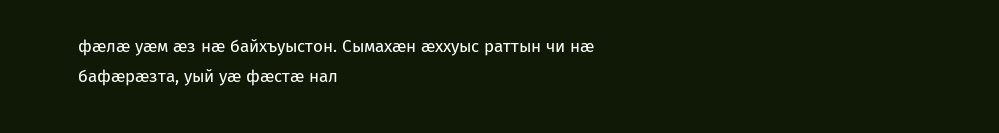фæлæ уæм æз нæ байхъуыстон. Сымахæн æххуыс раттын чи нæ бафæрæзта, уый уæ фæстæ нал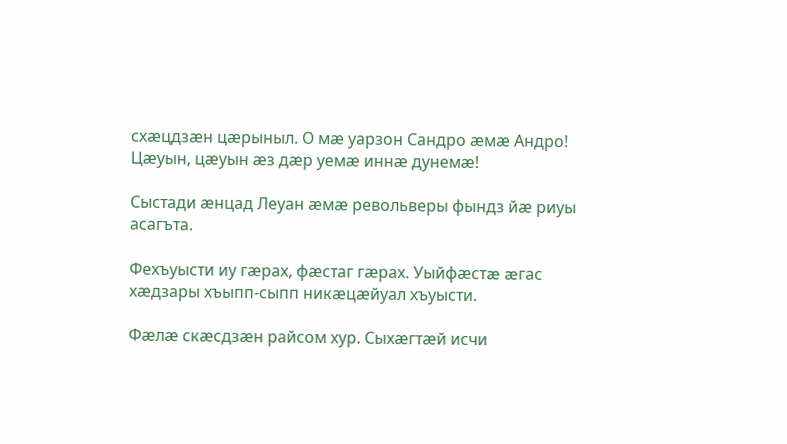схæцдзæн цæрыныл. О мæ уарзон Сандро æмæ Андро! Цæуын, цæуын æз дæр уемæ иннæ дунемæ!

Сыстади æнцад Леуан æмæ револьверы фындз йæ риуы асагъта.

Фехъуысти иу гæрах, фæстаг гæрах. Уыйфæстæ æгас хæдзары хъыпп-сыпп никæцæйуал хъуысти.

Фæлæ скæсдзæн райсом хур. Сыхæгтæй исчи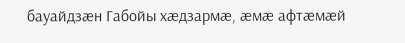бауайдзæн Габойы хæдзармæ, æмæ афтæмæй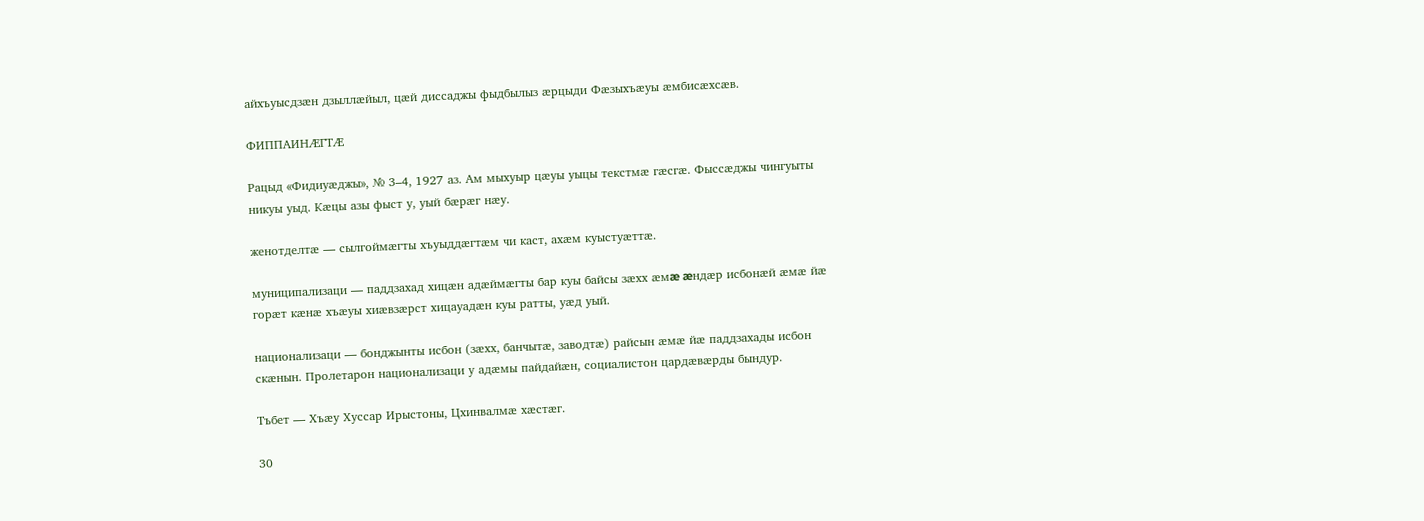айхъуысдзæн дзыллæйыл, цæй диссаджы фыдбылыз æрцыди Фæзыхъæуы æмбисæхсæв.

ФИППАИНÆГТÆ

Рацыд «Фидиуæджы», № 3–4, 1927 аз. Ам мыхуыр цæуы уыцы текстмæ гæсгæ. Фыссæджы чингуыты никуы уыд. Кæцы азы фыст у, уый бæрæг нæу.

женотделтæ — сылгоймæгты хъуыддæгтæм чи каст, ахæм куыстуæттæ.

муниципализаци — паддзахад хицæн адæймæгты бар куы байсы зæхх æмæ æндæр исбонæй æмæ йæ горæт кæнæ хъæуы хиæвзæрст хицауадæн куы ратты, уæд уый.

национализаци — бонджынты исбон (зæхх, банчытæ, заводтæ) райсын æмæ йæ паддзахады исбон скæнын. Пролетарон национализаци у адæмы пайдайæн, социалистон цардæвæрды бындур.

Тъбет — Хъæу Хуссар Ирыстоны, Цхинвалмæ хæстæг.

30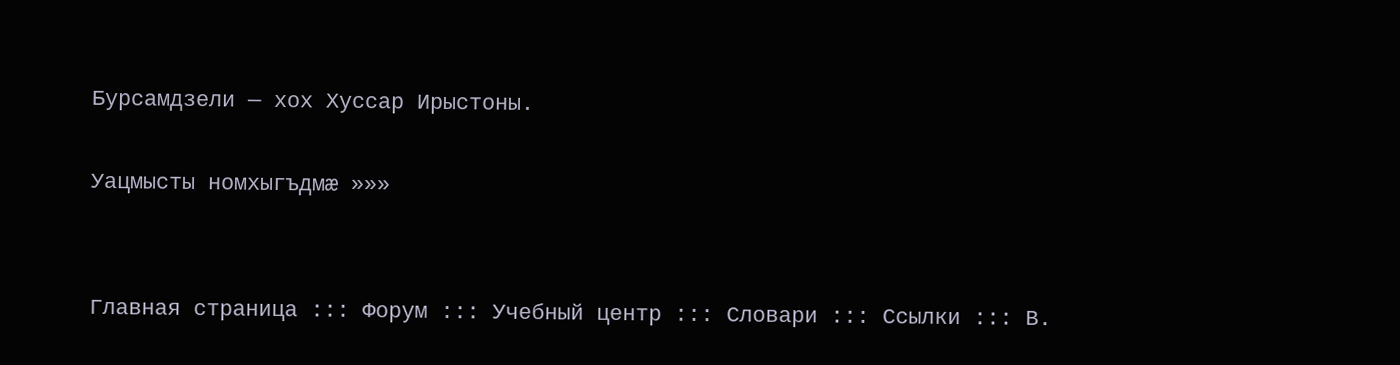Бурсамдзели — хох Хуссар Ирыстоны.

Уацмысты номхыгъдмæ »»»


Главная страница ::: Форум ::: Учебный центр ::: Словари ::: Ссылки ::: В.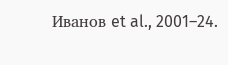Иванов et al., 2001–24.